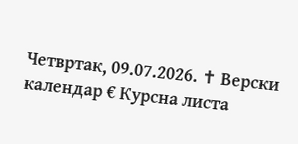Четвртак, 09.07.2026. ✝ Верски календар € Курсна листа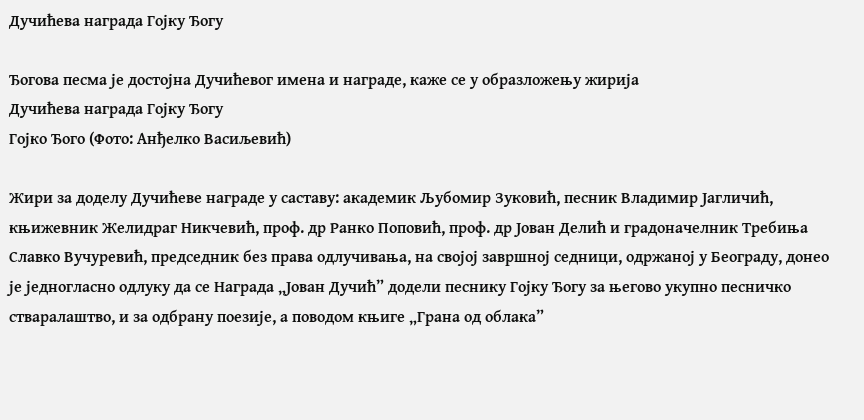Дучићева награда Гојку Ђогу

Ђогова песма је достојна Дучићевог имена и награде, каже се у образложењу жирија
Дучићева награда Гојку Ђогу
Гојко Ђого (Фото: Анђелко Васиљевић)

Жири за доделу Дучићеве награде у саставу: академик Љубомир Зуковић, песник Владимир Јагличић, књижевник Желидраг Никчевић, проф. др Ранко Поповић, проф. др Јован Делић и градоначелник Требиња Славко Вучуревић, председник без права одлучивања, на својој завршној седници, одржаној у Београду, донео је једногласно одлуку да се Награда „Јован Дучић” додели песнику Гојку Ђогу за његово укупно песничко стваралаштво, и за одбрану поезије, а поводом књиге „Грана од облака”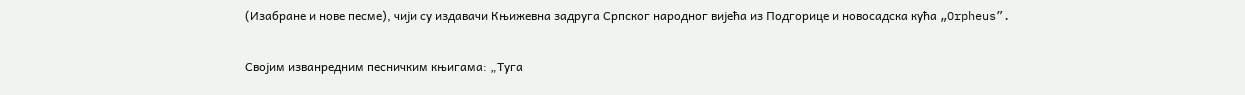(Изабране и нове песме), чији су издавачи Књижевна задруга Српског народног вијећа из Подгорице и новосадска кућа „Orpheus”.

Својим изванредним песничким књигама: „Туга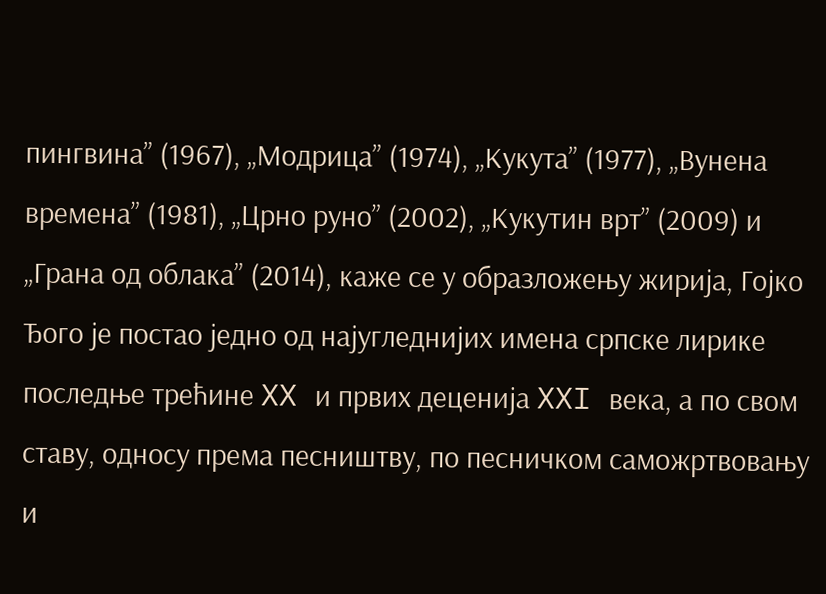пингвина” (1967), „Модрица” (1974), „Кукута” (1977), „Вунена времена” (1981), „Црно руно” (2002), „Кукутин врт” (2009) и „Грана од облака” (2014), каже се у образложењу жирија, Гојко Ђого је постао једно од најугледнијих имена српске лирике последње трећине XX и првих деценија XXI века, а по свом ставу, односу према песништву, по песничком саможртвовању и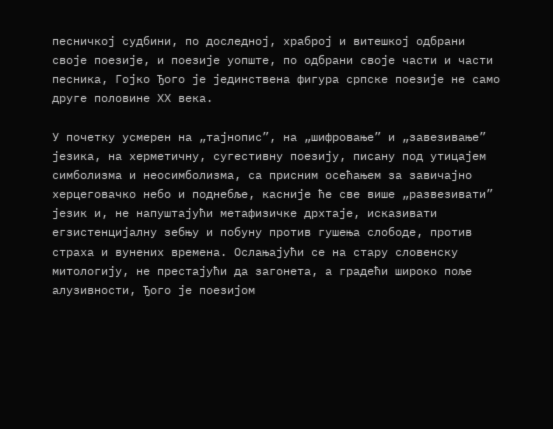песничкој судбини, по доследној, храброј и витешкој одбрани своје поезије, и поезије уопште, по одбрани своје части и части песника, Гојко Ђого је јединствена фигура српске поезије не само друге половине XX века.

У почетку усмерен на „тајнопис”, на „шифровање” и „завезивање” језика, на херметичну, сугестивну поезију, писану под утицајем симболизма и неосимболизма, са присним осећањем за завичајно херцеговачко небо и поднебље, касније ће све више „развезивати” језик и, не напуштајући метафизичке дрхтаје, исказивати егзистенцијалну зебњу и побуну против гушења слободе, против страха и вунених времена. Ослањајући се на стару словенску митологију, не престајући да загонета, а градећи широко поље алузивности, Ђого је поезијом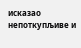исказао непоткупљиве и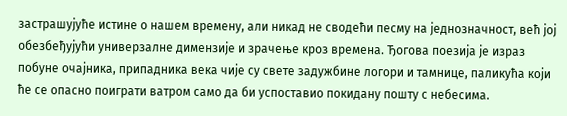застрашујуће истине о нашем времену, али никад не сводећи песму на једнозначност, већ јој обезбеђујући универзалне димензије и зрачење кроз времена. Ђогова поезија је израз побуне очајника, припадника века чије су свете задужбине логори и тамнице, паликућа који ће се опасно поиграти ватром само да би успоставио покидану пошту с небесима.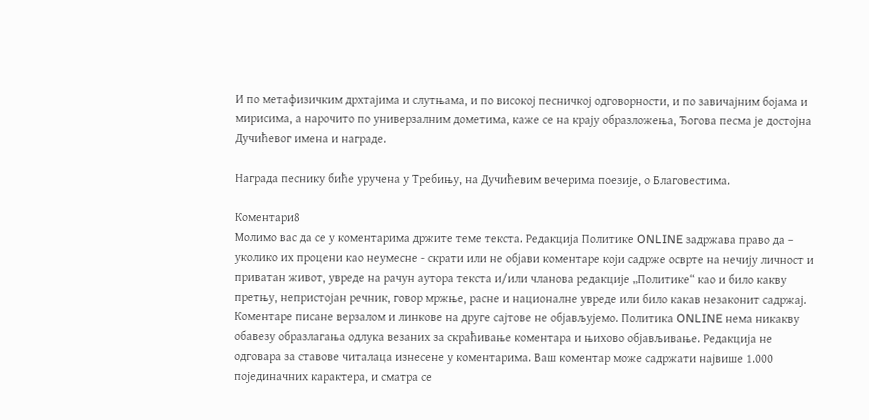И по метафизичким дрхтајима и слутњама, и по високој песничкој одговорности, и по завичајним бојама и мирисима, а нарочито по универзалним дометима, каже се на крају образложења, Ђогова песма је достојна Дучићевог имена и награде.

Награда песнику биће уручена у Требињу, на Дучићевим вечерима поезије, о Благовестима.

Коментари8
Молимо вас да се у коментарима држите теме текста. Редакција Политике ONLINE задржава право да – уколико их процени као неумесне - скрати или не објави коментаре који садрже осврте на нечију личност и приватан живот, увреде на рачун аутора текста и/или чланова редакције „Политике“ као и било какву претњу, непристојан речник, говор мржње, расне и националне увреде или било какав незаконит садржај. Коментаре писане верзалом и линкове на друге сајтове не објављујемо. Политика ONLINE нема никакву обавезу образлагања одлука везаних за скраћивање коментара и њихово објављивање. Редакција не одговара за ставове читалаца изнесене у коментарима. Ваш коментар може садржати највише 1.000 појединачних карактера, и сматра се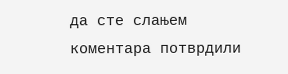да сте слањем коментара потврдили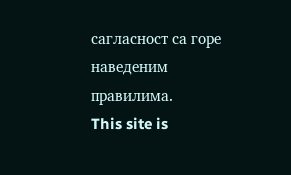сагласност са горе наведеним правилима.
This site is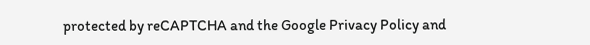protected by reCAPTCHA and the Google Privacy Policy and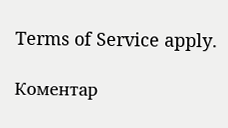Terms of Service apply.

Комeнтар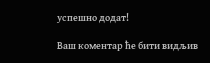успeшно додат!

Ваш комeнтар ћe бити видљив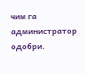чим га администратор одобри.